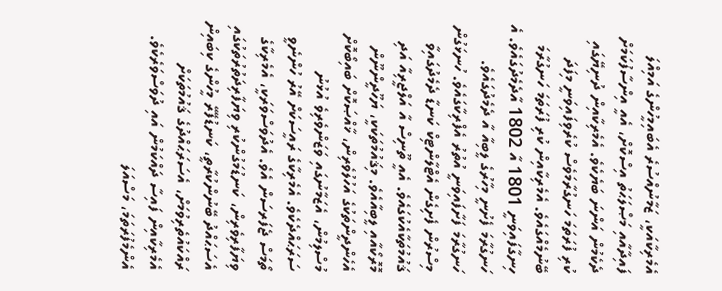އެމެރިކާއަކީ، ޒަމާނުއްސުރެ އެބައިމީހުންގެ އަމިއްލަ ފައިދާއާއި މަޞްލަޙަތު އިސްކޮށް، އެއީ އިންސާފުކަމަށް ދެކެމުން އަންނަ ބަޔެކެވެ. އެމެރިކާއިން ދުނިޔޭގައި ކުރި ފުރަތަމަ ހަނގުރާމަވެސް ކުރެވިފައިވަނީ މިފަދަ ބޭނުމެއްގައެވެ. އެމެރިކާއިން ކުރި ފުރަތަމަ ހަނގުރާމަ ހިނގާފައިވަނީ 1801 އާ 1802 އާދެމެދުގައެވެ. އެ ހަނގުރާމަ ފެށުނީ މިހާރުގެ ލީބިއާ އާ ދެމެދުގައެވެ. ހަނގުރާމަ ފަށާފައިވަނީ އުތުރު އެފްރިކާގައެވެ. ހުނޅަގުން މިސްރުން ފެށިގެން އެޓްލާންޓިކް ކަނޑާ ދެމެދުގައިވާ ޤައުމުތަކާއެކުގައެވެ. އެއީ ތޫނިސް އާ އަލްޖީރިއާ އަދި މޮރޮކޯއާއި ލީބިއާއެވެ. މިޤައުމުތަކަކީ، ޔަހޫދީންނޫން އެހެންދީންތަކުގެ އަހުލުވެރިން، ޚާއްޞަކޮށް ބައިބޯކޮށް މުސްލިމުން، އެޒަމާނުގައި ވަޒަންވެރިވެ އުޅުނު ސަރަޙައްދެކެވެ. އެމެރިކާގެ ރައީސަކަށް އޭރު ހުންނެވީ ތޯމަސް ޖެފަރސަން އެވެ. އެދުވަސްވަރަކީ، އެމެރިކާގެ ވިޔަފާރިވެރިން، ކަނޑުމަގުންކުރި ވިޔަފާރިދަތުރުތަކުގައި އެސަޙައްދު ބޭނުންކުރާތީ، ކަނޑުފޭރޭ މީހުންގެ ކިބައިން ރައްކައުތެރިވުމަށް، އެސަރަޙައްދުގެ ޤައުމުތަކަށް އެމެރިކާއިން ފައިސާ ދައްކަމުން އައި ދުވަސްވަރެކެވެ. އެންމެފުރަތަމަ، މަސްއަލަ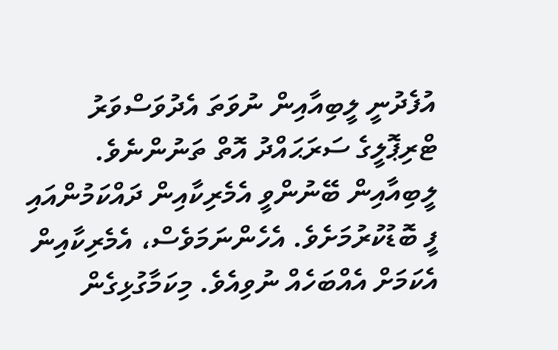އުފެދުނީ ލީބިއާއިން ނުވަތަ އެދުވަސްވަރު ޓްރިޕޮލީގެ ސަރަޙައްދު އޮތް ތަނުންނެވެ. ލީބިއާއިން ބޭނުންވީ އެމެރިކާއިން ދައްކަމުންއައި ފީ ބޮޑުކުރުމަށެވެ. އެހެންނަމަވެސް، އެމެރިކާއިން އެކަމަށް އެއްބަހެއް ނުވިއެވެ. މިކަމާގުޅިގެން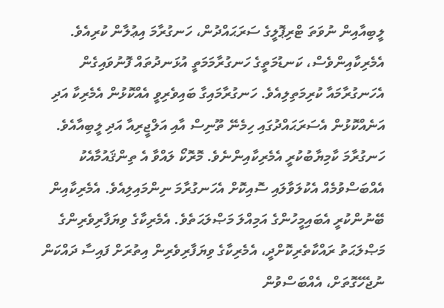ލީބިއާއިން ނުވަތަ ޓްރިޕޮލީގެ ސަރަޙައްދުން، ހަނގުރާމަ އިޢުލާން ކުރިއެވެ. އެމެރިކާއިންވެސް، ކަނޑުމަތީގެ ހަނގުރާމަމަތީ އުޅަނދުތައް ފޮނުވައިގެން އެހަނގުރާމައާ ކުރިމަތިލިއެވެ. ހަނގުރާމައިގާ ބައިވެރިވީ އެއްކޮޅުން އެމެރިކާ އަދި އަނެއްކޮޅުން އެސަރަޙައްދުގައި ހިމެނޭ ތޫނިސް އާއި އަލްޖީރިއާ އަދި ލީބިއާއެވެ. ހަނގުރާމަ ކާމިޔާބުކުރީ އެމެރިކާއިންނެވެ. މޮރޮކޯ ލައްވާ އެ ތިންޤައުމާއެކު އެއްބަސްވުމެއް އެކުލަވާލައި ސޮއިކޮށް އެހަނގުރާމަ ނިންމައިލިއެވެ. އެމެރިކާއިން ބޭނުންކުރީ އެބައިމީހުންގެ އަމިއްލަ މަޞްލަޙަތެވެ. އެމެރިކާގެ ވިޔަފާރިވެރިންގެ މަޞްލަޙަތު ރައްކާތެރިކޮށްދީ، އެމެރިކާގެ ވިޔަފާރިވެރިން އިތުރަށް ފައިސާ ދައްކަން ނުޖެހޭގޮތަށް، އެއްބަސްވުން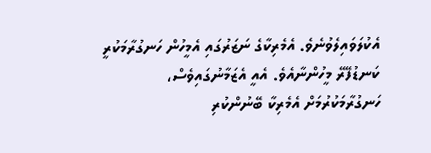އެކުލަވައިލެވުނެވެ. އެމެރިކާގެ ނަޒަރުގައި އެމީހުން ހަނގުރާމަކުރީ ކަނޑުފޭރޭ މީހުންނާއެވެ. އެއީ އެޒަމާނުގައިވެސް، ހަނގުރާމަކުރުމަށް އެމެރިކާ ބޭނުންކުރި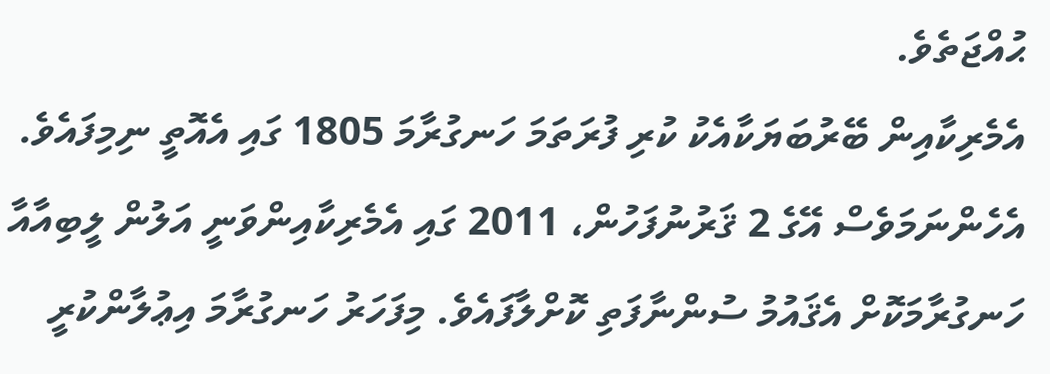ޙުއްޖަތެވެ.
އެމެރިކާއިން ބޭރުބަޔަކާއެކު ކުރި ފުރަތަމަ ހަނގުރާމަ 1805 ގައި އެއޮތީ ނިމިފައެވެ. އެހެންނަމަވެސް އޭގެ 2 ޤަރުނުފަހުން، 2011 ގައި އެމެރިކާއިންވަނީ އަލުން ލީބިއާއާ ހަނގުރާމަކޮށް އެޤައުމު ސުންނާފަތި ކޮށްލާފައެވެ. މިފަހަރު ހަނގުރާމަ އިޢުލާންކުރީ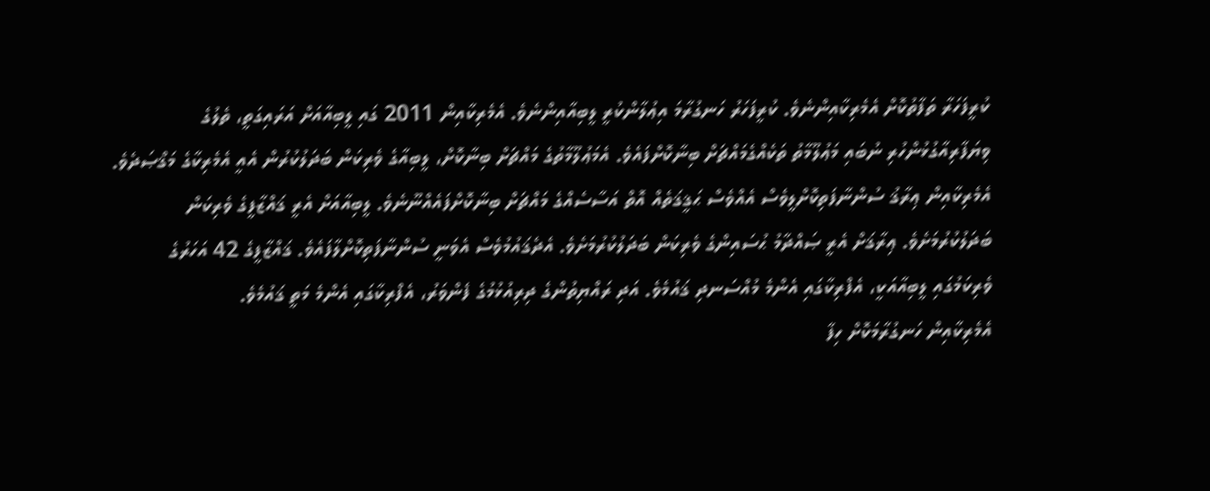ކުރީފަހަރާ ތަފާތުކޮށް އެމެރިކާއިންނެވެ. ކުރީފަހަރު ހަނގުރާމަ އިޢުލާންކުރީ ލީބިއާއިންނެވެ. އެމެރިކާއިން 2011 ގައި ލީބިއާއަށް އަރައިގަތީ، ތެލުގެ ވިޔަފާރިއާގުޅުންހުރި ނުބައި މަޢުލޫމާތު ތަކެއްގެމައްޗަށް ބިނާކޮށްފައެވެ. އެމަޢުލޫމާތުގެ މައްޗަށް ބިނާކޮށް، ލީބިއާގެ ވެރިކަން ބަދަލުކުރުން އެއީ އެމެރިކާގެ މަޤްޞަދެވެ. އެމެރިކާއިން ޢިރާޤު ސުންނާފަތިކޮށްލީވެސް އެއްވެސް ޙަޤީޤަތެއް އޮތް އަސާސެއްގެ މައްޗަށް ބިނާކޮށްފައެއްނޫނެވެ. ލީބިއާއަށް އެރީ ޤައްޒާފީގެ ވެރިކަން ބަދަލުކުރުމަށެވެ. ޢިރާޤަށް އެރީ ޞައްދާމު ޙުސައިންގެ ވެރިކަން ބަދަލުކުރުމަށެވެ. އެދެޤައުމުވެސް އެވަނީ ސުންނާފަތިކޮށްލާފައެވެ. ޤައްޒާފީގެ 42 އަހަރުގެ ވެރިކަމުގައި ލީބިއާއަކީ، އެފްރިކާގައި އެންމެ މުއްސަނދި ޤައުމެވެ. އަދި ރައްޔިތުންގެ ދިރިއުޅުމުގެ ފެންވަރު، އެފްރިކާގައި އެންމެ މަތީ ޤައުމެވެ.
އެމެރިކާއިން ހަނގުރާމަކޮށް ހިފާ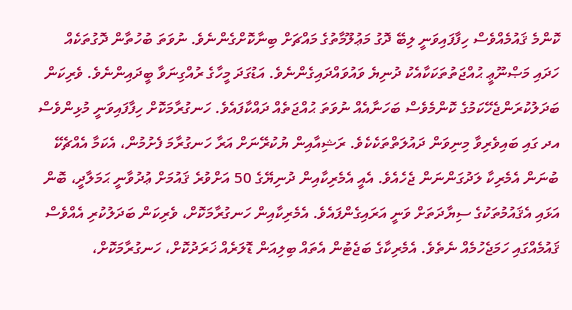ކޮންމެ ޤައުމެއްވެސް ހިފާފައިވަނީ ލިބޭ ދޮގު މަޢުލޫމާތުގެ މައްޗަށް ބިނާކޮށްގެންނެވެ. ނުވަތަ ބުހުތާން ދޮގުތަކެއް ހަދައި މަޞްނޫޢީ ޙުއްޖަތުތަކަކާއެކު ދުނިޔެ ވައުވައްދައިގެންނެވެ. އަޑުގަދަ މީހާގެ ރުއްގިނަވާ ބީދައިންނެވެ. ވެރިކަން ބަދަލުކުރަންޖެހޭކަމުގެ ކޮންމެވެސް ބަހަނާއެއް ނުވަތަ ޙުއްޖަތެއް ދައްކާފައެވެ. ހަނގުރާމަކޮށް ހިފާފައިވަނީ މުޅިންވެސް އދ ގައި ބައިވެރިވާ މިނިވަން ދައުލަތްތަކެކެވެ. ރަޝިއާއިން ޔުކުރޭނަށް އަރާ ހަނގުރާމަ ފެށުމުން، އެކަމާ އެއްޗެކޭ ބުނަން އެމެރިކާ ލަދުގަންނަން ޖެހެއެވެ. އެއީ އެމެރިކާއިން ދުނިޔޭގެ 50 އަށްވުރެ ޤައުމަށް ޢުދުވާނީ ޙަމަލާދީ، ބޮން އަޅައި އެޤައުމުތަކުގެ ސިޔާދަތަށް ވަނީ އަރައިގެންފައެވެ. އެމެރިކާއިން ހަނގުރާމަކޮށް، ވެރިކަން ބަދަލުކުރި އެއްވެސް ޤައުމެއްގައި ހަމަޖެހުމެއް ނެތެވެ. އެމެރިކާގެ ބަޖެޓުން އެތައް ބިލިއަން ޑޮލަރެއް ޚަރަދުކޮށް، ހަނގުރާމަކޮށް،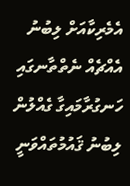އެމެރިކާއަށް ލިބުނު އެއްޗެއް ނެތްތާނގައި ހަނގުރާމައިގާ ގެއްލުން ލިބުނު ޤައުމުތައްވަނީ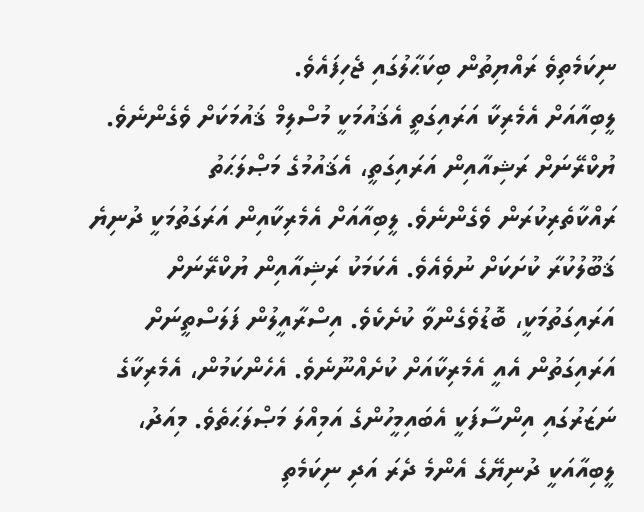ނިކަމެތިވެ ރައްޔިތުން ބިކަޙާލުގައި ޖެހިފައެވެ.
ލީބިއާއަށް އެމެރިކާ އަރައިގަތީ އެޤައުމަކީ މުސްލިމް ޤައުމަކަށް ވެގެންނެވެ. ޔުކްރޭނަށް ރަޝިއާއިން އަރައިގަތީ، އެޤައުމުގެ މަޞްލަޙަތު ރައްކާތެރިކުރަން ވެގެންނެވެ. ލީބިއާއަށް އެމެރިކާއިން އަރަގަތުމަކީ ދުނިޔެ ޤަބޫލުކުރާ ކުށަކަށް ނުވެއެވެ. އެކަމަކު ރަޝިއާއިން ޔުކްރޭނަށް އަރައިގަތުމަކީ، ބޮޑުވެގެންވާ ކުށެކެވެ. އިސްރާއީލުން ފަލަސްތީނަށް އަރައިގަތުން އެއީ އެމެރިކާއަށް ކުށެއްނޫނެވެ. އެހެންކަމުން، އެމެރިކާގެ ނަޒަރުގައި އިންސާފަކީ އެބައިމީހުންގެ އަމިއްލަ މަޞްލަޙަތެވެ. މިއަދު، ލީބިއާއަކީ ދުނިޔޭގެ އެންމެ ދެރަ އަދި ނިކަމެތި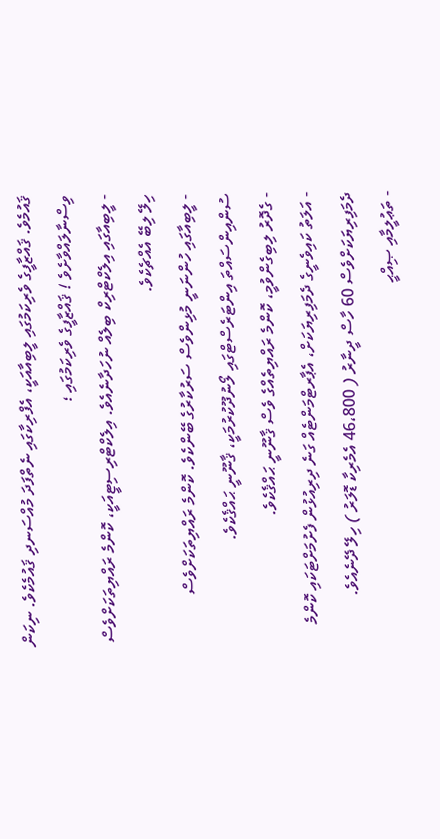ޤައުމެވެ. ޤައްޒާފީގެ ވެރިކަމުގައި ލީބިއާއަކީ، އެފްރިކާގައި ނެތްފަދަ މުއްސަނދި ޤައުމެކެވެ. ނިކަން ވިސްނާލައްވާށެވެ ! ޤައްޒާފީގެ ވެރިކަމުގައި ؛
- ލީބިއާގައި އިލެކްޓްރިކް ބިލެއް ނުހަދާނެއެވެ. އިލެކްޓްރިސިޓީއަކީ، ކޮންމެ ރައްޔިތަކަށްވެސް ހިލޭ ލިބޭ އެއްޗެކެވެ.
- ލީބިއާގައި ހުންނަނީ މުޅިންވެސް ސަރުކާރުގެ ބޭންކެވެ. ކޮންމެ ރައްޔިތަކަށްވެސް ސުންއިންސައްތަ އިންޓަރެސްޓްގައި ލޯނުދޫކުރުމަކީ، ޤާނޫނީ ޙައްޤެކެވެ.
- ގެދޮރު ލިބިގެންވުމީ، ކޮންމެ ރައްޔިތެއްގެ ވެސް ޤާނޫނީ ޙައްޤެކެވެ.
- އަލަތު ކައިވެނީގެ ދެމަފިރިޔަކަށް، އެޕާރޓްމަންޓެއް ގަނެ ދިރިއުޅުން ފެށުމަށްޓަކައި ކޮންމެ ދެމަފިރިޔަކަށްވެސް 60 ހާސް ދީނާރު ( 46،800 އެމެރިކާ ޑޮލަރު ) ހިލޭ ދޭނެއެވެ.
- ތަޢުލީމާއި ޞިއްޙީ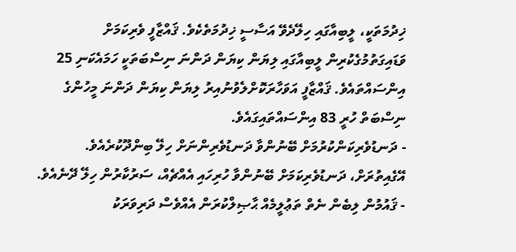ޚިދުމަތަކީ، ލީބިއާގައި ހިލޭދެވޭ އަސާސީ ޚިދުމަތެކެވެ. ޤައްޒާފީ ވެރިކަމަށް ވަޑައިގަތުމުގެކުރިން ލީބިއާގައި ލިޔަން ކިޔަން ދަންނަ ނިސްބަތަކީ ހަމައެކަނި 25 އިންސައްތައެވެ. ޤައްޒާފީ އަވަހާރަކޮށްލެވުނުއިރު ލިޔަން ކިޔަން ދަންނަ މީހުންގެ ނިސްބަތް ހުރީ 83 އިންސައްތައިގައެވެ.
- ދަނޑުވެރިކަންކުރުމަށް ބޭނުންވާ ދަނޑުވެރިންނަށް ހިލޭ ބިންދޫކުރެއެވެ. އޭގެއިތުރަށް، ދަނޑުވެރިކަމަށް ބޭނުންވާ ހުރިހައި އެއްޗެއް، ސަރުކާރުން ހިލޭ ދޭނެއެވެ.
- ޤައުމުން ލިބެން ނެތް ތަޢުލީމެއް ޙާޞިލްކުރަން އެއްވެސް ދަރިވަރަކު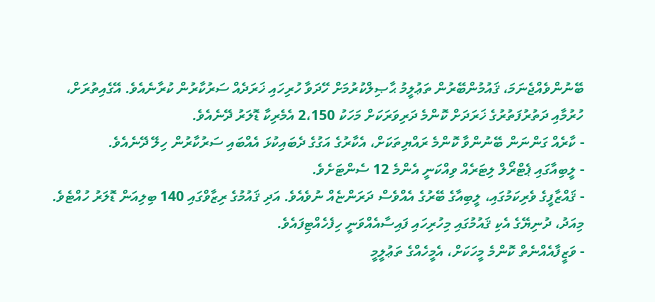ބޭނުންވެއްޖެނަމަ، ޤައުމުންބޭރުން ތަޢުލީމު ޙާޞިލްކުރުމަށް ހޭދަވާ ހުރިހައި ޚަރަދެއް ސަރުކާރުން ކުރާނެއެވެ. އޭގެއިތުރަށް، ހުރުމާއި ދަތުރުފަތުރުގެ ޚަރަދަށް ކޮންމެ ދަރިވަރަކަށް މަހަކު 2،150 އެމެރިކާ ޑޮލަރު ދޭނެއެވެ.
- ކާރެއް ގަންނަން ބޭނުންވާ ކޮންމެ ރައްޔިތަކަށް، އެކާރުގެ އަގުގެ ދެބައިކުޅަ އެއްބައި ސަރުކާރުން ހިލޭ ދޭނެއެވެ.
- ލީބިއާގައި ޕެޓްރޯލް ލިޓަރެއް ވިއްކަނީ އެންމެ 12 ސެންޓަށެވެ.
- ޤައްޒާފީގެ ވެރިކަމުގައި، ލީބިއާގެ ބޭރުގެ އެއްވެސް ދަރަންޏެއް ނުވެއެވެ. އަދި ޤައުމުގެ ރިޒާވްގައި 140 ބިލިއަން ޑޮލަރު ހުއްޓެވެ. މިއަދު، ދުނިޔޭގެ އެކި ޤައުމުގައި މިހުރިހައި ފައިސާއެއްވަނީ ހިފެހެއްޓިފައެވެ.
- ވަޒީފާއެއްނެތް ކޮންމެ މީހަކަށް، އެމީހެއްގެ ތަޢުލީމީ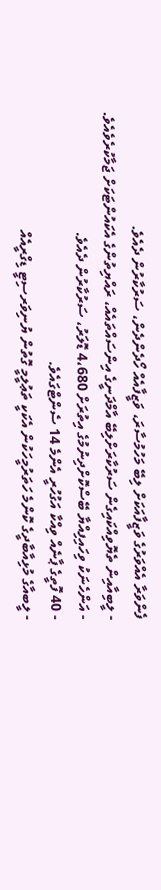ފެންވަރާ އެއްވަރުގެ ވަޒީފާއަކަށް ލިބޭ މަހުމުސާރަ، ވަޒީފާއެއް ހޯދެންދެން، ސަރުކާރުން ދެއެވެ.
- ލީބިއާއިން ތެޔޮވިއްކައިގެން ސަރުކާރަށްލިބޭ އާމްދަނީގެ އިންސައްތައެއް، ރައްޔިތުންގެ އެކައުންޓަކަށް ޖަމާކުރެވެއެވެ.
- އަންހެނަކު ވިހައިފިއްޔާ ބޭސްކޮށްދިނުމުގެ އިތުރަށް 4،680 ޑޮލަރު، ސަރުކާރުން ދެއެވެ.
- 40 ފޮތީގެ ޕާނެއް ވިއްކާ އަގުހުރީ އެންމެ 14 ސެންޓްގައެވެ.
- ލީބއާގެ މުޅިއާބާދީގެ ކޮންމެ ހަތަރުމީހަކުން އެކަކީ ތަޢުލީމީ ގޮތުން ޔުނިވަރސިޓީ ޑިގްރީއެއް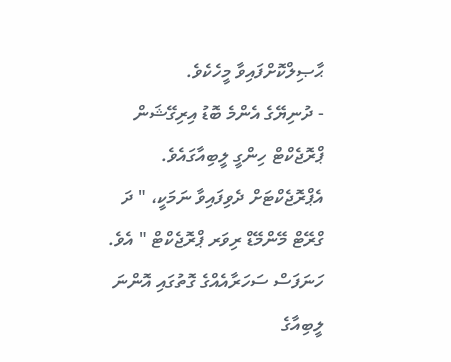ޙާޞިލްކޮށްފައިވާ މީހެކެވެ.
- ދުނިޔޭގެ އެންމެ ބޮޑު އިރިގޭޝަން ޕްރޮޖެކްޓް ހިންގީ ލީބިއާގައެވެ. އެޕްރޮޖެކްޓަށް ދެވިފައިވާ ނަމަކީ، " ދަ ގްރޭޓް މޭންމޭޑް ރިވަރ ޕްރޮޖެކްޓް " އެވެ. ހަނަފަސް ސަހަރާއެއްގެ ގޮތުގައި އޮންނަ ލީބިއާގެ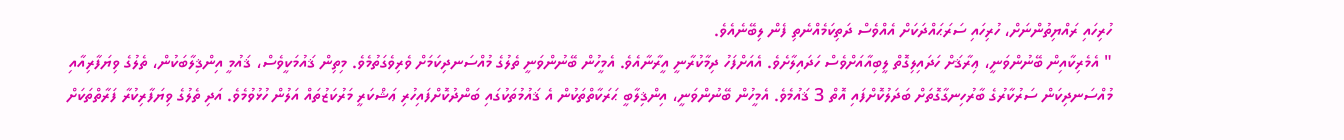ހުރިހައި ރައްޔިތުންނަށް، ހުރިހައި ސަރަޙައްދަކަށް އެއްވެސް ދަތިކަމެއްނެތި ފެން ލިބޭނެއެވެ.
" އެމެރިކާއިން ބޭނުންވަނީ، ޢިރާޤަށް ހަދައިލިގޮތް ލީބިއާއަށްވެސް ހަދައިލާށެވެ. އެއަށްފަހު ދިމާކުރާނީ އީރާނާއެވެ. އެމީހުން ބޭނުންވަނީ ތެލުގެ މުއްސަނދިކަމަށް ވެރިވެގަތުމެވެ. މިތިން ޤައުމަކީވެސް، ޤައުމީ އިންޤިލާބަކުން، ތެލުގެ ވިޔަފާރިއާއި މުއްސަނދިކަން ސަރުކާރުގެ ބާރުހިނގާގޮތަށް ބަދަލުކޮށްފައި އޮތް 3 ޤައުމެވެ. އެމީހުން ބޭނުންވަނީ، އިންޤިލާބީ ޙަރަކާތްތަކުން އެ ޤައުމުތަކުގައި ބަންދުކޮށްފައިހުރި ޢަޝްކަރީ މަރުކަޒުތައް އަލުން ހުޅުވުމެވެ. އަދި ތެލުގެ ވިޔަފާރިކުރާ ފަރާތްތަކަށް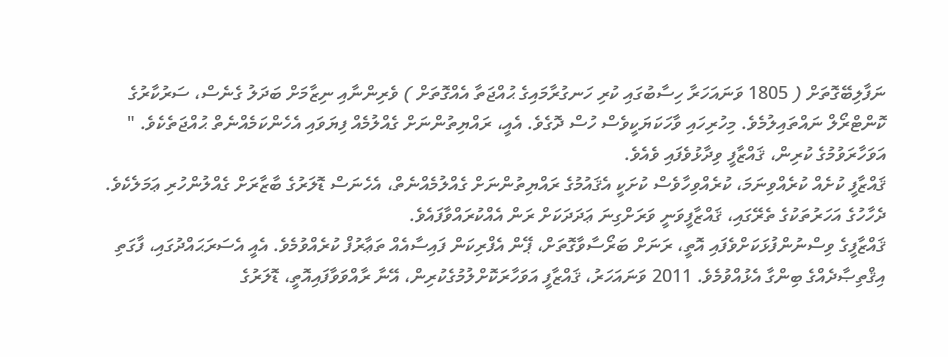ނަފާލިބޭގޮތަށް ( 1805 ވަނައަހަރާ ހިސާބުގައި ކުރި ހަނގުރާމައިގެ ޙުއްޖަތާ އެއްގޮތަށް ) ވެރިންނާއި ނިޒާމަށް ބަދަލު ގެނެސް، ސަރުކާރުގެ ކޮންޓްރޯލް ނައްތައިލުމެވެ. މިހުރިހައި ވާހަކަޔަކީވެސް ހުސް ދޮގެވެ. އެއީ، ރައްޔިތުންނަށް ގެއްލުމެއް ފިޔަވައި އެހެންކަމެއްނެތް ޙުއްޖަތެކެވެ. " އަވަހާރަވުމުގެ ކުރިން، ޤައްޒާފީ ވިދާޅުވެފައި ވެއެވެ.
ޤައްޒާފީ ކުށެއް ކުރެއްވިނަމަ، ކުރެއްވިހާވެސް ކުށަކީ އެޤައުމުގެ ރައްޔިތުންނަށް ގެއްލުމެއްނެތް، އެހެނަސް ޑޮލަރުގެ ބާޒާރަށް ގެއްލުންހުރި ޢަމަލެކެވެ. ދެހާހުގެ އަހަރުތަކުގެ ތެރޭގައި، ޤައްޒާފީވަނީ ވަރަށްގިނަ ޢަދަދަކަށް ރަން އެއްކުރައްވާފައެވެ.
ޤައްޒާފީގެ ވިސްނުންފުޅަކަށްވެފައި އޮތީ، ރަނަށް ބަރޯސާވާގޮތަށް، ޕޭން އެފްރިކަން ފައިސާއެއް ތަޢާރުފް ކުރެއްވުމެވެ. އެއީ އެސަރަޙައްދުގައި، ފާގަތި އިޤްތިޞާދެއްގެ ބިންގާ އެޅުއްވުމެވެ. 2011 ވަނައަހަރު، ޤައްޒާފީ އަވަހާރަކޮށްލުމުގެކުރިން، އޭނާ ރާއްވަވާފައިއޮތީ، ޑޮލަރުގެ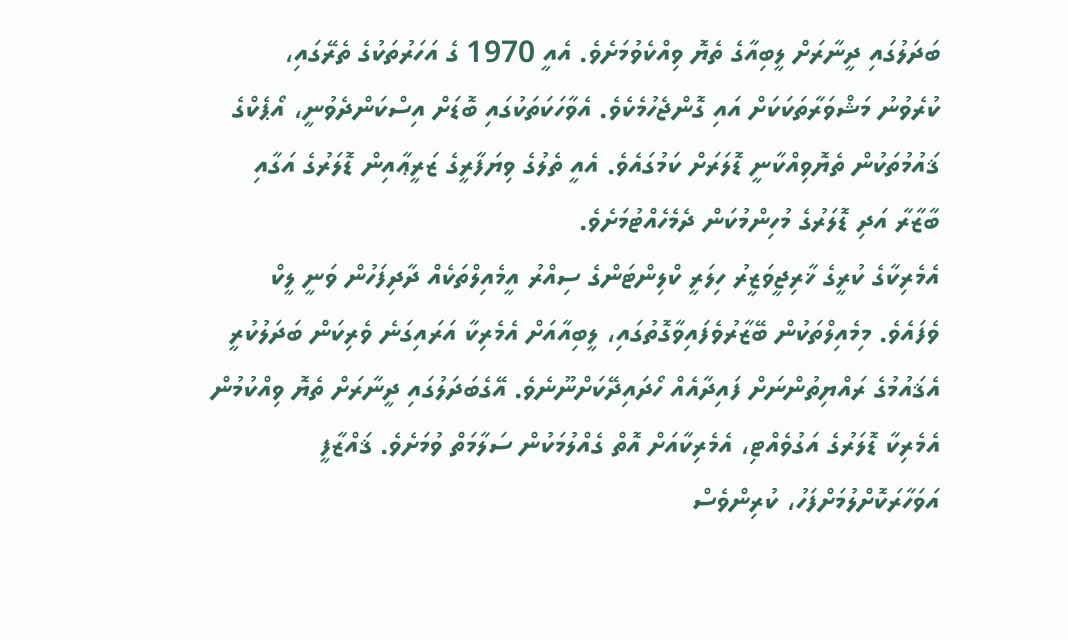ބަދަލުގައި ދީނާރަށް ލީބިއާގެ ތެޔޮ ވިއްކެވުމަށެވެ. އެއީ 1970 ގެ އަހަރުތަކުގެ ތެރޭގައި،
ކުރެވުނު މަޝްވަރާތަކަކަށް އައި ގޮންޖެހުމެކެވެ. އެވާހަކަތަކުގައި ބޮޑަށް އިސްކަންދެވުނީ، އޯޕެކްގެ ޤައުމުތަކުން ތެޔޮވިއްކާނީ ޑޮލަރަށް ކަމުގައެވެ. އެއީ ތެލުގެ ވިޔަފާރީގެ ޒަރީޢާއިން ޑޮލަރުގެ އަގާއި ބާޒާރާ އަދި ޑޮލަރުގެ މުހިންމުކަން ދެމެހެއްޓުމަށެވެ.
އެމެރިކާގެ ކުރީގެ ޚާރިޖީވަޒީރު ހިލަރީ ކްލިންޓަންގެ ސިއްރު އީމެއިލްތަކެއް ދާދިފަހުން ވަނީ ލީކް ވެފައެވެ. މިމެއިލްތަކުން ބޭޒާރުވެފައިވާގޮތުގައި، ލީބިއާއަށް އެމެރިކާ އަރައިގަނެ ވެރިކަން ބަދަލުކުރީ އެޤައުމުގެ ރައްޔިތުންނަށް ފައިދާއެއް ހޯދައިދޭކަށްނޫނެވެ. އޭގެބަދަލުގައި ދީނާރަށް ތެޔޮ ވިއްކުމުން އެމެރިކާ ޑޮލަރުގެ އަގުވެއްޓި، އެމެރިކާއަށް އޮތް ގެއްލުމަކުން ސަލާމަތް ވުމަށެވެ. ޤައްޒާފީ އަވަހާރަކޮށްލުމަށްފަހު، ކުރިންވެސް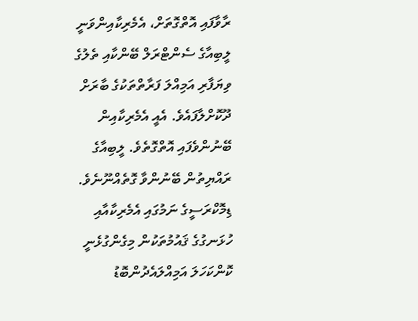ރާވާފައި އޮތްގޮތަށް، އެމެރިކާއިންވަނީ ލީބިއާގެ ސެންޓްރަލް ބޭންކާއި ތެލުގެ ވިޔަފާރި އަމިއްލަ ފަރާތްތަކުގެ ބާރަށް ދޫކޮށްލާފައެވެ. އެއީ އެމެރިކާއިން ބޭނުންވެފައި އޮތްގޮތެވެ. ލީބިއާގެ ރައްޔިތުން ބޭނުންވާ ގޮތެއްނޫނެވެ. ޑިމޮކްރަސީގެ ނަމުގައި އެމެރިކާއާއި ހުޅަނގުގެ ޤައުމުތަކުން މިގެންގުޅެނީ ކޮންކަހަލަ އަމިއްލައެދުންބޮޑު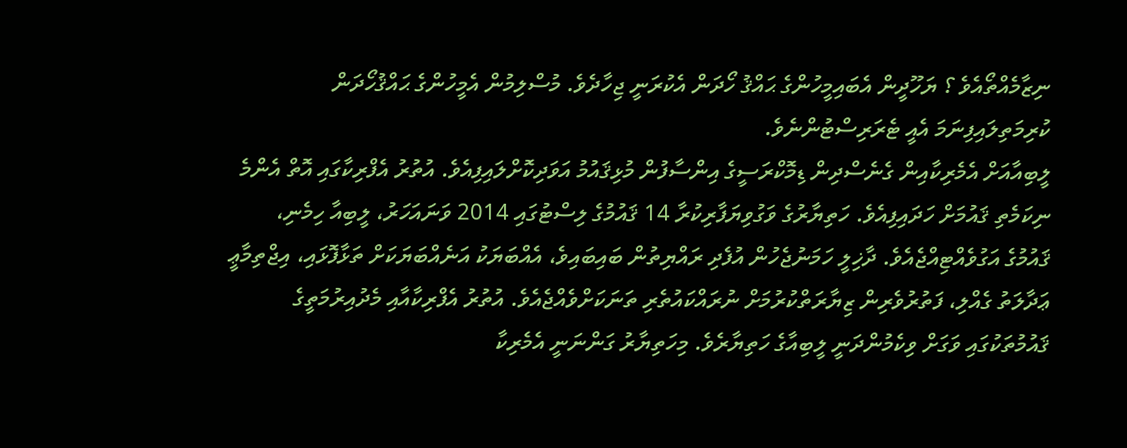ނިޒާމެއްތޯއެވެ ؟ ޔަހޫދީން އެބައިމީހުންގެ ޙައްޤު ހޯދަން އެކުރަނީ ޖިހާދެވެ. މުސްލިމުން އެމީހުންގެ ޙައްޤުހޯދަން ކުރިމަތިލައިފިނަމަ އެއީ ޓެރަރިސްޓުންނެވެ.
ލީބިއާއަށް އެމެރިކާއިން ގެނެސްދިން ޑިމޮކްރަސީގެ އިންސާފުން މުޅިޤައުމު އަވަދިކޮށްލައިފިއެވެ. އުތުރު އެފްރިކާގައި އޮތް އެންމެ ނިކަމެތި ޤައުމަށް ހަދައިފިއެވެ. ހަތިޔާރުގެ ވަގުވިޔަފާރިކުރާ 14 ޤައުމުގެ ލިސްޓުގައި 2014 ވަނައަހަރު، ލީބިއާ ހިމެނި، ޤައުމުގެ އަގުވެއްޓިއްޖެއެވެ. ދާޚިލީ ހަމަނުޖެހުން އުފެދި ރައްޔިތުން ބައިބައިވެ، އެއްބަޔަކު އަނެއްބަޔަކަށް ތަޅާފޮޅައި، އިޖްތިމާޢީ ޢަދާލަތު ގެއްލި، ފަތުރުވެރިން ޒިޔާރަތްކުރުމަށް ނުރައްކައުތެރި ތަނަކަށްވެއްޖެއެވެ. އުތުރު އެފްރިކާއާއި މެދުއިރުމަތީގެ ޤައުމުތަކުގައި ވަގަށް ވިކެމުންދަނީ ލީބިއާގެ ހަތިޔާރެވެ. މިހަތިޔާރު ގަންނަނީ އެމެރިކާ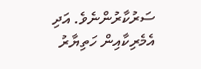ސަރުކާރުންނެވެ. އަދި އެމެރިކާއިން ހަތިޔާރު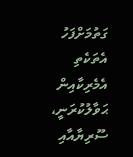ގަތުމަށްފަހު އެތަކެތި އެމެރިކާއިން ޙަވާލުކުރަނީ، ސޫރިޔާއާއި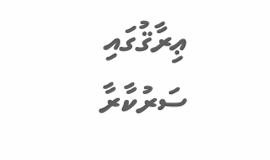ޢިރާޤުގައި ސަރުކާރާ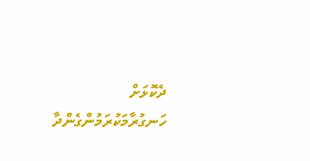ދެކޮޅަށް ހަނގުރާމަކުރަމުންގެންދާ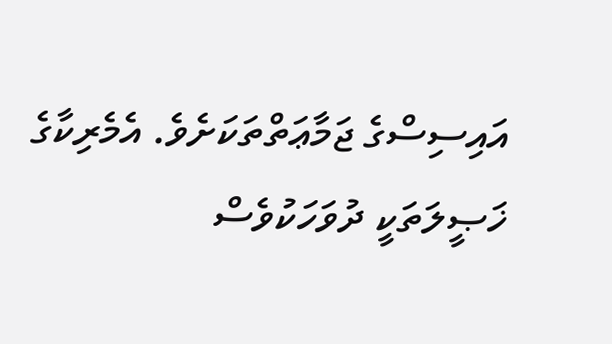އައިސިސްގެ ޖަމާޢަތްތަކަށެވެ. އެމެރިކާގެ ޚަޞީލަތަކީ ދުވަހަކުވެސް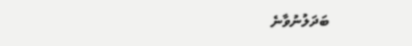ބަދަލުނުވާނެ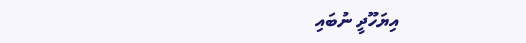އިޔަހޫދީ ނުބައި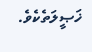ޚަޞީލަތެކެވެ.